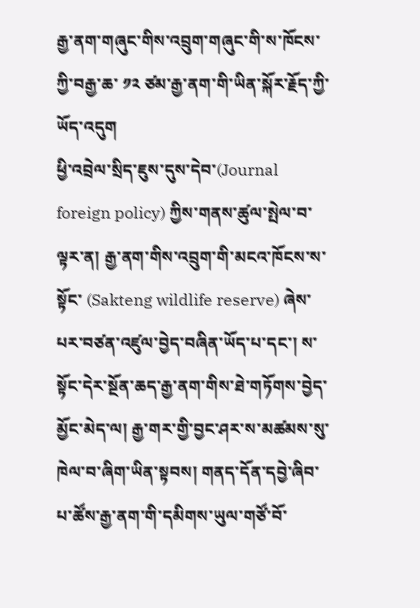རྒྱ་ནག་གཞུང་གིས་འབྲུག་གཞུང་གི་ས་ཁོངས་ཀྱི་བརྒྱ་ཆ་ ༡༢ ཙམ་རྒྱ་ནག་གི་ཡིན་སྐོར་རྗོད་ཀྱི་ཡོད་འདུག
ཕྱི་འབྲེལ་སྲིད་ཇུས་དུས་དེབ་(Journal foreign policy) ཀྱིས་གནས་ཚུལ་སྤེལ་བ་ལྟར་ན། རྒྱ་ནག་གིས་འབྲུག་གི་མངའ་ཁོངས་ས་སྟོང་ (Sakteng wildlife reserve) ཞེས་པར་བཙན་འཛུལ་བྱེད་བཞིན་ཡོད་པ་དང་། ས་སྟོང་དེར་སྔོན་ཆད་རྒྱ་ནག་གིས་ཐེ་གཏོགས་བྱེད་མྱོང་མེད་ལ། རྒྱ་གར་གྱི་བྱང་ཤར་ས་མཚམས་སུ་ཁེལ་བ་ཞིག་ཡིན་སྟབས། གནད་དོན་དབྱེ་ཞིབ་པ་ཚོས་རྒྱ་ནག་གི་དམིགས་ཡུལ་གཙོ་བོ་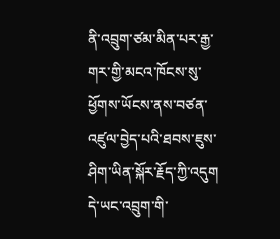ནི་འབྲུག་ཙམ་མིན་པར་རྒྱ་གར་གྱི་མངའ་ཁོངས་སུ་ཕྱོགས་ཡོངས་ནས་བཙན་འཛུལ་བྱེད་པའི་ཐབས་ཇུས་ཤིག་ཡིན་སྐོར་རྗོད་ཀྱི་འདུག
དེ་ཡང་འབྲུག་གི་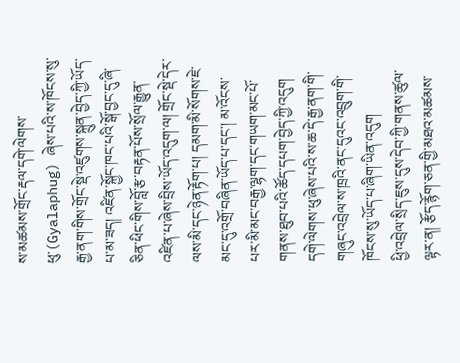ས་མཚམས་གྲོང་རྡལ་དགེ་ལེགས་ཕུ་(Gyalaphug) ཞེས་པའི་ས་ཁོངས་སུ་རྒྱ་ནག་གིས་གྲོང་སྡེ་འཛུགས་སྐྲུན་བྱེད་ཀྱི་ཡོད་པ་མ་ཟད། འཛིན་སྐྱོང་ཁང་པའི་སྒོ་བྱང་དུ་ཞི་ཅིན་ཕིང་གིས་བློ་རྩ་བརྟན་པོས་སྲོལ་རྒྱུན་འཛིན་པ་ཞེས་བྲིས་ཡོད་འདུག་ལ། གྲོང་སྡེ་དེར་ལས་མི་དང་ཉེན་རྟོག་པ། དམག་མི་སོགས་ཇེ་མང་དུ་འགྲོ་བཞིན་ཡོད་པ་དང་། མ་འོངས་པར་མི་མང་བརྒྱ་ལྷག་དང་གཡག་མང་པོ་གནས་ཐུབ་པའི་ཚོད་དཔག་བྱེད་ཀྱི་འདུག དགེ་ལེགས་ཕུ་ཞེས་པའི་ས་ཆ་དེ་རྒྱ་ནག་གི་གཞུང་འབྲེལ་ས་ཁྲའི་ནང་དུའང་འབྲུག་གི་ཁོངས་སུ་ཡོད་པ་ཞིག་ཡིན་འདུག
ཕྱི་འབྲེལ་སྲིད་ཇུས་དུས་དེབ་ཀྱི་གནས་ཚུལ་ལྟར་ན། རྩོད་རྙོག་ཅན་གྱི་མཐའ་མཚམས་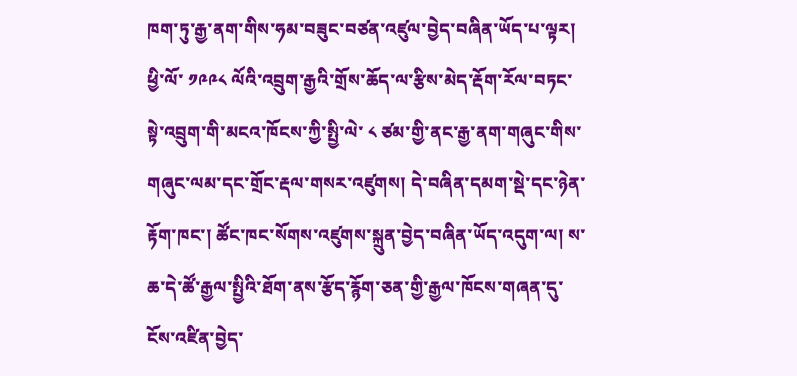ཁག་ཏུ་རྒྱ་ནག་གིས་ཧམ་བཟུང་བཙན་འཛུལ་བྱེད་བཞིན་ཡོད་པ་ལྟར། ཕྱི་ལོ་ ༡༩༩༨ ལོའི་འབྲུག་རྒྱའི་གྲོས་ཆོད་ལ་རྩིས་མེད་རྡོག་རོལ་བཏང་སྟེ་འབྲུག་གི་མངའ་ཁོངས་ཀྱི་སྤྱི་ལེ་ ༨ ཙམ་གྱི་ནང་རྒྱ་ནག་གཞུང་གིས་གཞུང་ལམ་དང་གྲོང་རྡལ་གསར་འཛུགས། དེ་བཞིན་དམག་སྡེ་དང་ཉེན་རྟོག་ཁང་། ཚོང་ཁང་སོགས་འཛུགས་སྐྲུན་བྱེད་བཞིན་ཡོད་འདུག་ལ། ས་ཆ་དེ་ཚོ་རྒྱལ་སྤྱིའི་ཐོག་ནས་རྩོད་རྙོག་ཅན་གྱི་རྒྱལ་ཁོངས་གཞན་དུ་ངོས་འཛིན་བྱེད་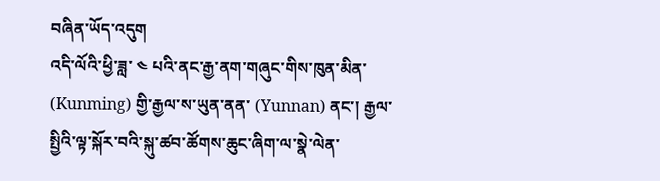བཞིན་ཡོད་འདུག
འདི་ལོའི་ཕྱི་ཟླ་ ༤ པའི་ནང་རྒྱ་ནག་གཞུང་གིས་ཁུན་མིན་ (Kunming) གྱི་རྒྱལ་ས་ཡུན་ནན་ (Yunnan) ནང་། རྒྱལ་སྤྱིའི་ལྟ་སྐོར་བའི་སྐུ་ཚབ་ཚོགས་ཆུང་ཞིག་ལ་སྣེ་ལེན་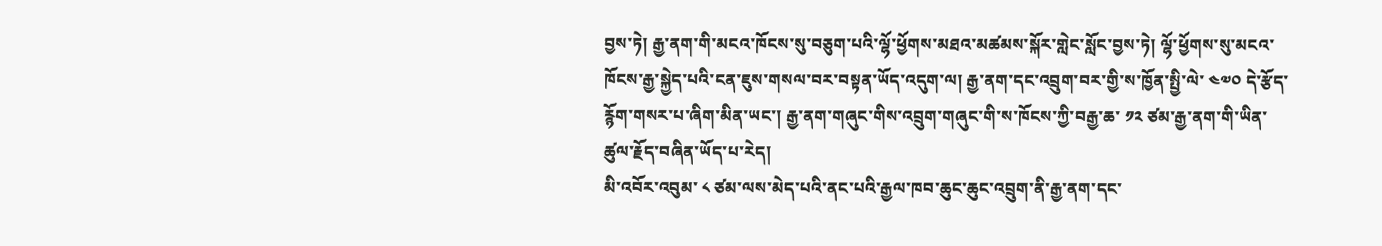བྱས་ཏེ། རྒྱ་ནག་གི་མངའ་ཁོངས་སུ་བཅུག་པའི་ལྷོ་ཕྱོགས་མཐའ་མཚམས་སྐོར་གླེང་སློང་བྱས་ཏེ། ལྷོ་ཕྱོགས་སུ་མངའ་ཁོངས་རྒྱ་སྐྱེད་པའི་ངན་ཇུས་གསལ་བར་བསྟན་ཡོད་འདུག་ལ། རྒྱ་ནག་དང་འབྲུག་བར་གྱི་ས་ཁྱོན་སྤྱི་ལེ་ ༤༧༠ དེ་རྩོད་རྙོག་གསར་པ་ཞིག་མིན་ཡང་། རྒྱ་ནག་གཞུང་གིས་འབྲུག་གཞུང་གི་ས་ཁོངས་ཀྱི་བརྒྱ་ཆ་ ༡༢ ཙམ་རྒྱ་ནག་གི་ཡིན་ཚུལ་རྗོད་བཞིན་ཡོད་པ་རེད།
མི་འབོར་འབུམ་ ༨ ཙམ་ལས་མེད་པའི་ནང་པའི་རྒྱལ་ཁབ་ཆུང་ཆུང་འབྲུག་ནི་རྒྱ་ནག་དང་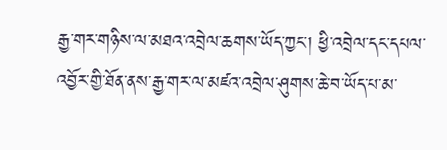རྒྱ་གར་གཉིས་ལ་མཐའ་འབྲེལ་ཆགས་ཡོད་ཀྱང་། ཕྱི་འབྲེལ་དང་དཔལ་འབྱོར་གྱི་ཐོན་ནས་རྒྱ་གར་ལ་མཛའ་འབྲེལ་ཤུགས་ཆེ་བ་ཡོད་པ་མ་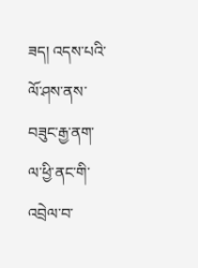ཟད། འདས་པའི་ལོ་ཤས་ནས་བཟུང་རྒྱ་ནག་ལ་ཕྱི་ནང་གི་འབྲེལ་བ་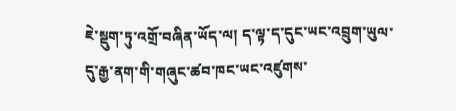ཇེ་སྡུག་ཏུ་འགྲོ་བཞིན་ཡོད་ལ། ད་ལྟ་ད་དུང་ཡང་འབྲུག་ཡུལ་དུ་རྒྱ་ནག་གི་གཞུང་ཚབ་ཁང་ཡང་འཛུགས་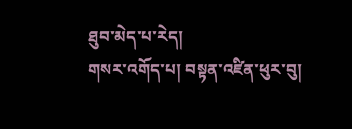ཐུབ་མེད་པ་རེད།
གསར་འགོད་པ། བསྟན་འཛིན་ཕུར་བུ།